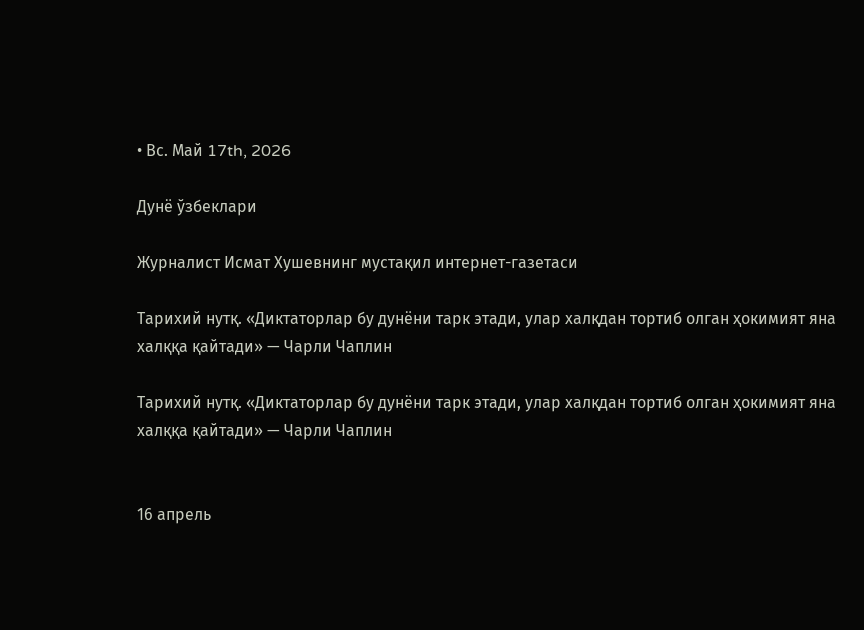• Вс. Май 17th, 2026

Дунё ўзбеклари

Журналист Исмат Хушевнинг мустақил интернет-газетаси

Тарихий нутқ. «Диктаторлар бу дунёни тарк этади, улар халқдан тортиб олган ҳокимият яна халққа қайтади» — Чарли Чаплин

Тарихий нутқ. «Диктаторлар бу дунёни тарк этади, улар халқдан тортиб олган ҳокимият яна халққа қайтади» — Чарли Чаплин


16 апрель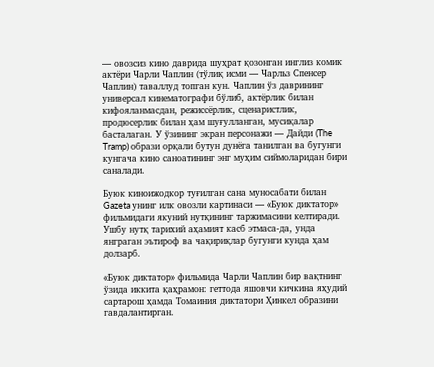— овозсиз кино даврида шуҳрат қозонган инглиз комик актёри Чарли Чаплин (тўлиқ исми — Чарльз Спенсер Чаплин) таваллуд топган кун. Чаплин ўз даврининг универсал кинематографи бўлиб, актёрлик билан кифояланмасдан, режиссёрлик, сценаристлик, продюсерлик билан ҳам шуғулланган, мусиқалар басталаган. У ўзининг экран персонажи — Дайди (The Tramp) образи орқали бутун дунёга танилган ва бугунги кунгача кино саноатининг энг муҳим сиймоларидан бири саналади.

Буюк киноижодкор туғилган сана муносабати билан Gazeta унинг илк овозли картинаси — «Буюк диктатор» фильмидаги якуний нутқининг таржимасини келтиради. Ушбу нутқ тарихий аҳамият касб этмаса-да, унда янграган эътироф ва чақириқлар бугунги кунда ҳам долзарб.

«Буюк диктатор» фильмида Чарли Чаплин бир вақтнинг ўзида иккита қаҳрамон: геттода яшовчи кичкина яҳудий сартарош ҳамда Томаиния диктатори Ҳинкел образини гавдалантирган.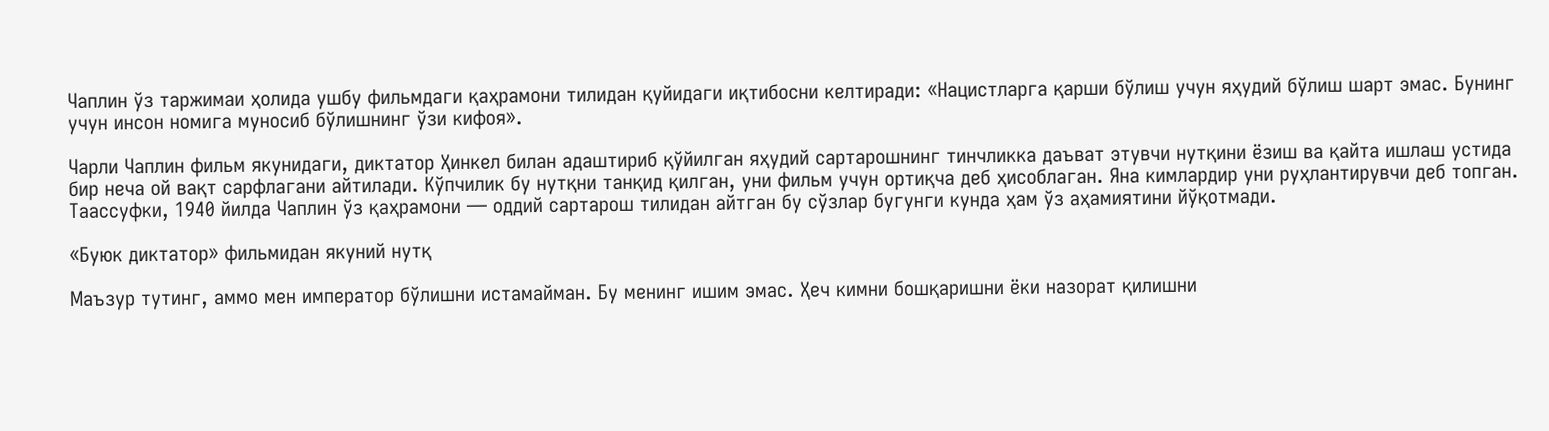Чаплин ўз таржимаи ҳолида ушбу фильмдаги қаҳрамони тилидан қуйидаги иқтибосни келтиради: «Нацистларга қарши бўлиш учун яҳудий бўлиш шарт эмас. Бунинг учун инсон номига муносиб бўлишнинг ўзи кифоя».

Чарли Чаплин фильм якунидаги, диктатор Ҳинкел билан адаштириб қўйилган яҳудий сартарошнинг тинчликка даъват этувчи нутқини ёзиш ва қайта ишлаш устида бир неча ой вақт сарфлагани айтилади. Кўпчилик бу нутқни танқид қилган, уни фильм учун ортиқча деб ҳисоблаган. Яна кимлардир уни руҳлантирувчи деб топган. Таассуфки, 1940 йилда Чаплин ўз қаҳрамони — оддий сартарош тилидан айтган бу сўзлар бугунги кунда ҳам ўз аҳамиятини йўқотмади.

«Буюк диктатор» фильмидан якуний нутқ

Маъзур тутинг, аммо мен император бўлишни истамайман. Бу менинг ишим эмас. Ҳеч кимни бошқаришни ёки назорат қилишни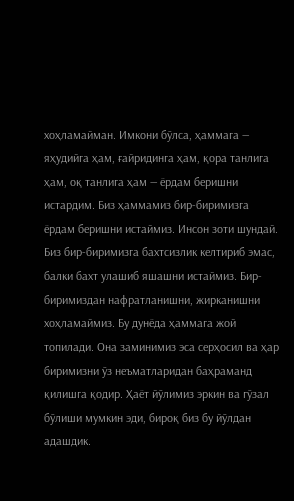хоҳламайман. Имкони бўлса, ҳаммага — яҳудийга ҳам, ғайридинга ҳам, қора танлига ҳам, оқ танлига ҳам — ёрдам беришни истардим. Биз ҳаммамиз бир-биримизга ёрдам беришни истаймиз. Инсон зоти шундай. Биз бир-биримизга бахтсизлик келтириб эмас, балки бахт улашиб яшашни истаймиз. Бир-биримиздан нафратланишни, жирканишни хоҳламаймиз. Бу дунёда ҳаммага жой топилади. Она заминимиз эса серҳосил ва ҳар биримизни ўз неъматларидан баҳраманд қилишга қодир. Ҳаёт йўлимиз эркин ва гўзал бўлиши мумкин эди, бироқ биз бу йўлдан адашдик.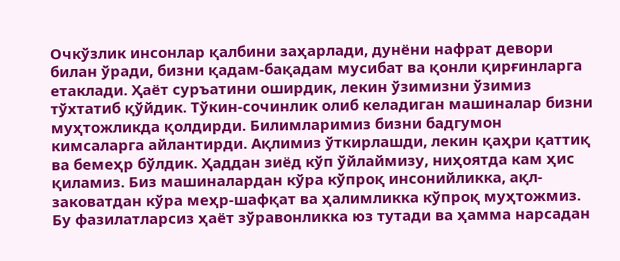Очкўзлик инсонлар қалбини заҳарлади, дунёни нафрат девори билан ўради, бизни қадам-бақадам мусибат ва қонли қирғинларга етаклади. Ҳаёт суръатини оширдик, лекин ўзимизни ўзимиз тўхтатиб қўйдик. Тўкин-сочинлик олиб келадиган машиналар бизни муҳтожликда қолдирди. Билимларимиз бизни бадгумон кимсаларга айлантирди. Ақлимиз ўткирлашди, лекин қаҳри қаттиқ ва бемеҳр бўлдик. Ҳаддан зиёд кўп ўйлаймизу, ниҳоятда кам ҳис қиламиз. Биз машиналардан кўра кўпроқ инсонийликка, ақл-заковатдан кўра меҳр-шафқат ва ҳалимликка кўпроқ муҳтожмиз. Бу фазилатларсиз ҳаёт зўравонликка юз тутади ва ҳамма нарсадан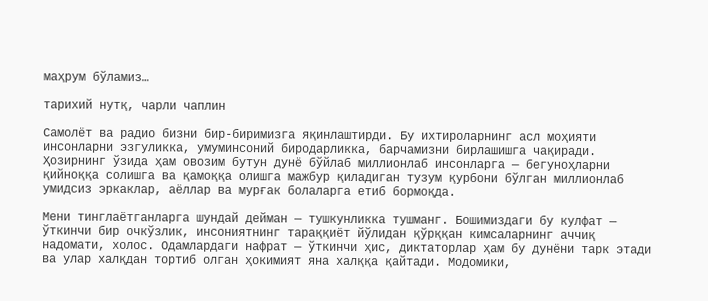маҳрум бўламиз…

тарихий нутқ, чарли чаплин

Самолёт ва радио бизни бир-биримизга яқинлаштирди. Бу ихтироларнинг асл моҳияти инсонларни эзгуликка, умуминсоний биродарликка, барчамизни бирлашишга чақиради. Ҳозирнинг ўзида ҳам овозим бутун дунё бўйлаб миллионлаб инсонларга — бегуноҳларни қийноққа солишга ва қамоққа олишга мажбур қиладиган тузум қурбони бўлган миллионлаб умидсиз эркаклар, аёллар ва мурғак болаларга етиб бормоқда.

Мени тинглаётганларга шундай дейман — тушкунликка тушманг. Бошимиздаги бу кулфат — ўткинчи бир очкўзлик, инсониятнинг тараққиёт йўлидан қўрққан кимсаларнинг аччиқ надомати, холос. Одамлардаги нафрат — ўткинчи ҳис, диктаторлар ҳам бу дунёни тарк этади ва улар халқдан тортиб олган ҳокимият яна халққа қайтади. Модомики,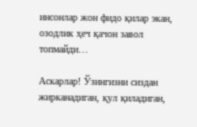инсонлар жон фидо қилар экан, озодлик ҳеч қачон завол топмайди…

Аскарлар! Ўзингизни сиздан жирканадиган, қул қиладиган,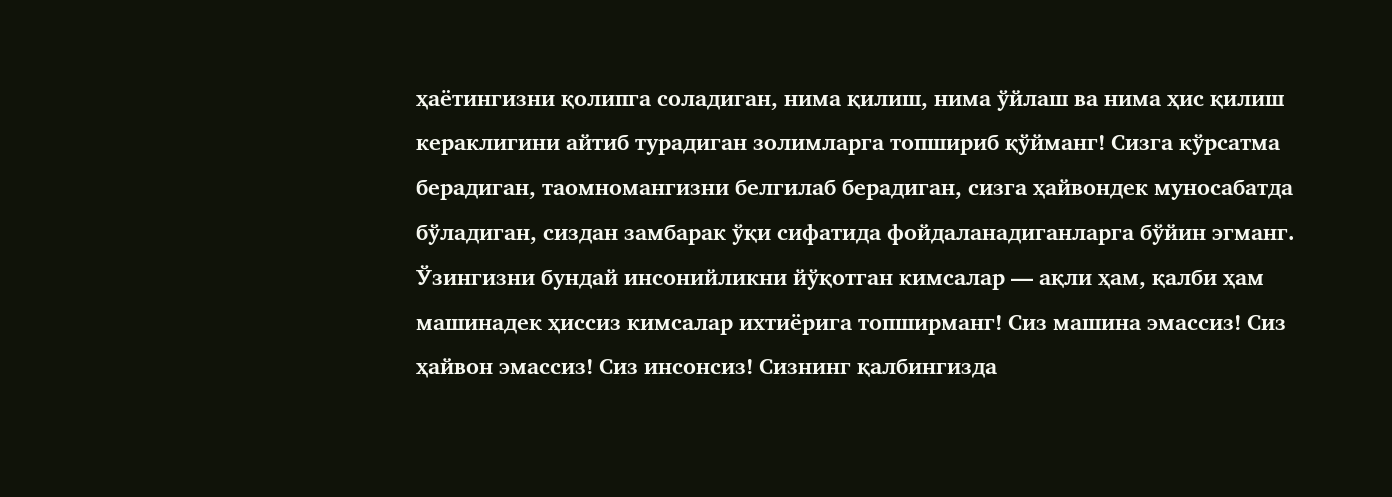ҳаётингизни қолипга соладиган, нима қилиш, нима ўйлаш ва нима ҳис қилиш кераклигини айтиб турадиган золимларга топшириб қўйманг! Сизга кўрсатма берадиган, таомномангизни белгилаб берадиган, сизга ҳайвондек муносабатда бўладиган, сиздан замбарак ўқи сифатида фойдаланадиганларга бўйин эгманг. Ўзингизни бундай инсонийликни йўқотган кимсалар — ақли ҳам, қалби ҳам машинадек ҳиссиз кимсалар ихтиёрига топширманг! Сиз машина эмассиз! Сиз ҳайвон эмассиз! Сиз инсонсиз! Сизнинг қалбингизда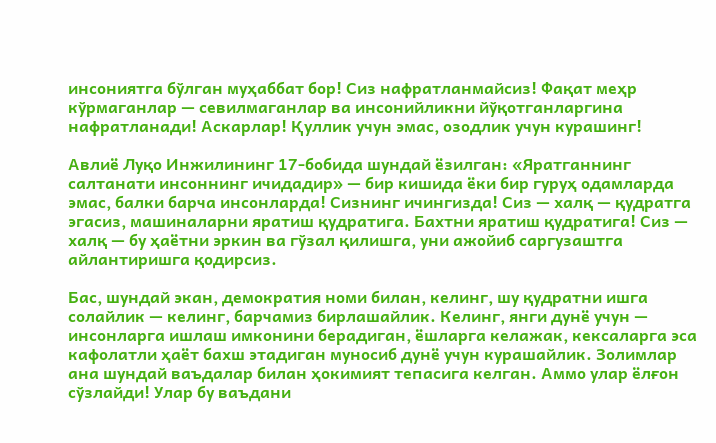инсониятга бўлган муҳаббат бор! Сиз нафратланмайсиз! Фақат меҳр кўрмаганлар — севилмаганлар ва инсонийликни йўқотганларгина нафратланади! Аскарлар! Қуллик учун эмас, озодлик учун курашинг!

Авлиё Луқо Инжилининг 17-бобида шундай ёзилган: «Яратганнинг салтанати инсоннинг ичидадир» — бир кишида ёки бир гуруҳ одамларда эмас, балки барча инсонларда! Сизнинг ичингизда! Сиз — халқ — қудратга эгасиз, машиналарни яратиш қудратига. Бахтни яратиш қудратига! Сиз — халқ — бу ҳаётни эркин ва гўзал қилишга, уни ажойиб саргузаштга айлантиришга қодирсиз.

Бас, шундай экан, демократия номи билан, келинг, шу қудратни ишга солайлик — келинг, барчамиз бирлашайлик. Келинг, янги дунё учун — инсонларга ишлаш имконини берадиган, ёшларга келажак, кексаларга эса кафолатли ҳаёт бахш этадиган муносиб дунё учун курашайлик. Золимлар ана шундай ваъдалар билан ҳокимият тепасига келган. Аммо улар ёлғон сўзлайди! Улар бу ваъдани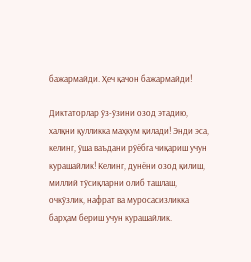бажармайди. Ҳеч қачон бажармайди!

Диктаторлар ўз-ўзини озод этадию, халқни қулликка маҳкум қилади! Энди эса, келинг, ўша ваъдани рўёбга чиқариш учун курашайлик! Келинг, дунёни озод қилиш, миллий тўсиқларни олиб ташлаш, очкўзлик, нафрат ва муросасизликка барҳам бериш учун курашайлик.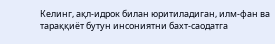Келинг, ақл-идрок билан юритиладиган, илм-фан ва тараққиёт бутун инсониятни бахт-саодатга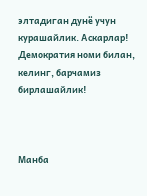элтадиган дунё учун курашайлик. Аскарлар! Демократия номи билан, келинг, барчамиз бирлашайлик!



Манба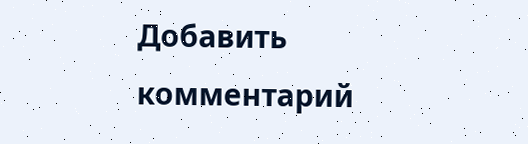Добавить комментарий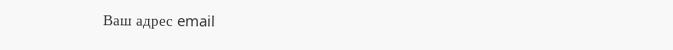Ваш адрес email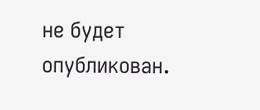не будет опубликован.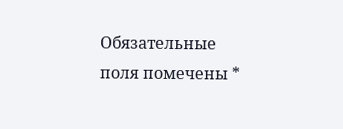Обязательные поля помечены *